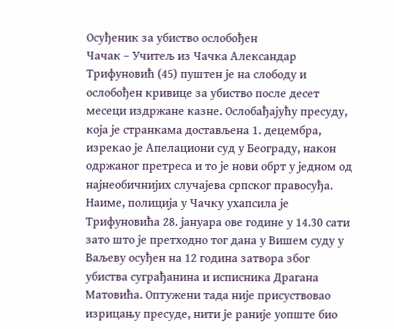Осуђеник за убиство ослобођен
Чачак – Учитељ из Чачка Александар Трифуновић (45) пуштен је на слободу и ослобођен кривице за убиство после десет месеци издржане казне. Ослобађајућу пресуду, која је странкама достављена 1. децембра, изрекао је Апелациони суд у Београду, након одржаног претреса и то је нови обрт у једном од најнеобичнијих случајева српског правосуђа.
Наиме, полиција у Чачку ухапсила је Трифуновића 28. јануара ове године у 14.30 сати зато што је претходно тог дана у Вишем суду у Ваљеву осуђен на 12 година затвора због убиства суграђанина и исписника Драгана Матовића. Оптужени тада није присуствовао изрицању пресуде, нити је раније уопште био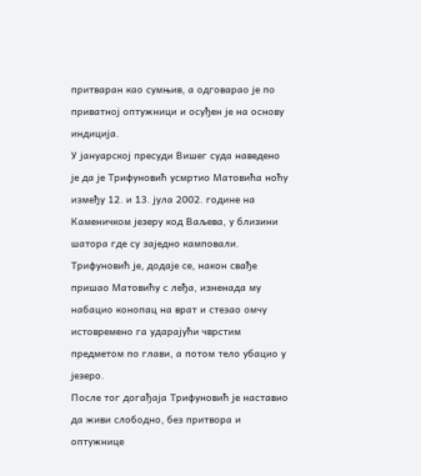притваран као сумњив, а одговарао је по приватној оптужници и осуђен је на основу индиција.
У јануарској пресуди Вишег суда наведено је да је Трифуновић усмртио Матовића ноћу између 12. и 13. јула 2002. године на Каменичком језеру код Ваљева, у близини шатора где су заједно камповали. Трифуновић је, додаје се, након свађе пришао Матовићу с леђа, изненада му набацио конопац на врат и стезао омчу истовремено га ударајући чврстим предметом по глави, а потом тело убацио у језеро.
После тог догађаја Трифуновић је наставио да живи слободно, без притвора и оптужнице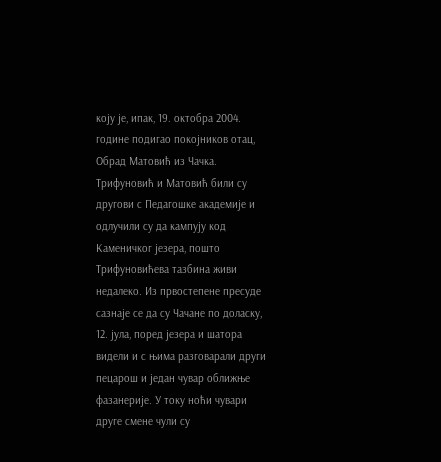коју је, ипак, 19. октобра 2004. године подигао покојников отац, Обрад Матовић из Чачка.
Трифуновић и Матовић били су другови с Педагошке академије и одлучили су да кампују код Каменичког језера, пошто Трифуновићева тазбина живи недалеко. Из првостепене пресуде сазнаје се да су Чачане по доласку, 12. јула, поред језера и шатора видели и с њима разговарали други пецарош и један чувар оближње фазанерије. У току ноћи чувари друге смене чули су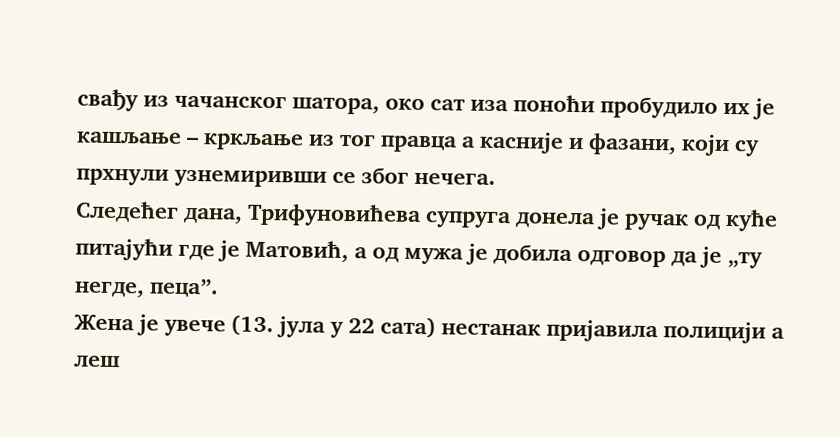свађу из чачанског шатора, око сат иза поноћи пробудило их је кашљање – кркљање из тог правца а касније и фазани, који су прхнули узнемиривши се због нечега.
Следећег дана, Трифуновићева супруга донела је ручак од куће питајући где је Матовић, а од мужа је добила одговор да је „ту негде, пеца”.
Жена је увече (13. јула у 22 сата) нестанак пријавила полицији а леш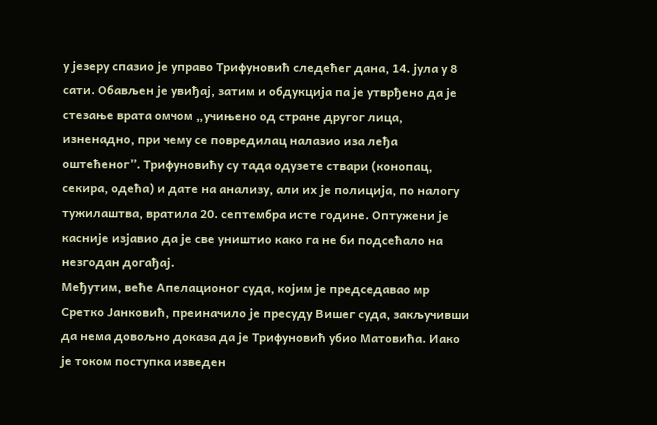у језеру спазио је управо Трифуновић следећег дана, 14. јула у 8 сати. Обављен је увиђај, затим и обдукција па је утврђено да је стезање врата омчом „учињено од стране другог лица, изненадно, при чему се повредилац налазио иза леђа оштећеног”. Трифуновићу су тада одузете ствари (конопац, секира, одећа) и дате на анализу, али их је полиција, по налогу тужилаштва, вратила 20. септембра исте године. Оптужени је касније изјавио да је све уништио како га не би подсећало на незгодан догађај.
Међутим, веће Апелационог суда, којим је председавао мр Сретко Јанковић, преиначило је пресуду Вишег суда, закључивши да нема довољно доказа да је Трифуновић убио Матовића. Иако је током поступка изведен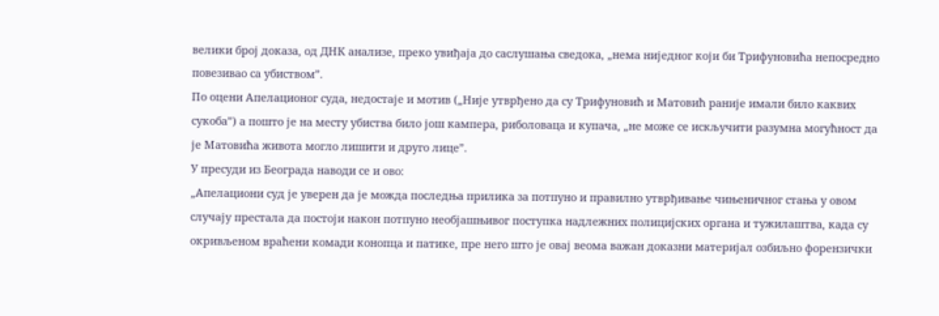велики број доказа, од ДНК анализе, преко увиђаја до саслушања сведока, „нема ниједног који би Трифуновића непосредно повезивао са убиством”.
По оцени Апелационог суда, недостаје и мотив („Није утврђено да су Трифуновић и Матовић раније имали било каквих сукоба”) а пошто је на месту убиства било још кампера, риболоваца и купача, „не може се искључити разумна могућност да је Матовића живота могло лишити и друго лице”.
У пресуди из Београда наводи се и ово:
„Апелациони суд је уверен да је можда последња прилика за потпуно и правилно утврђивање чињеничног стања у овом случају престала да постоји након потпуно необјашњивог поступка надлежних полицијских органа и тужилаштва, када су окривљеном враћени комади конопца и патике, пре него што је овај веома важан доказни материјал озбиљно форензички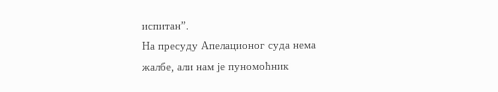испитан”.
На пресуду Апелационог суда нема жалбе, али нам је пуномоћник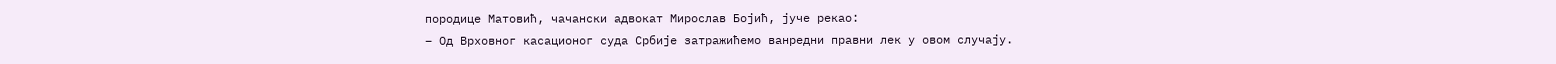породице Матовић, чачански адвокат Мирослав Бојић, јуче рекао:
– Од Врховног касационог суда Србије затражићемо ванредни правни лек у овом случају.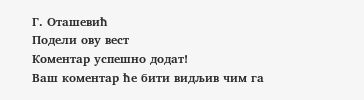Г. Оташевић
Подели ову вест
Комeнтар успeшно додат!
Ваш комeнтар ћe бити видљив чим га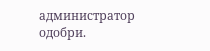администратор одобри.